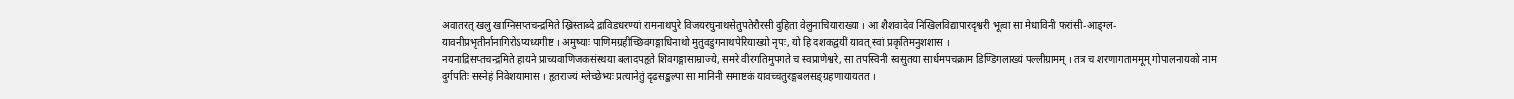अवातरत् खलु खाग्निसप्तचन्द्रमिते ख्रिस्ताब्दे द्राविडधरण्यां रामनाथपुरे विजयरघुनाथसेतुपतेरौरसी दुहिता वेलुनाचियाराख्या । आ शैशवादेव निखिलविद्यापारदृश्वरी भूत्वा सा मेधाविनी फरांसी-आङ्ग्ल-यावनीप्रभृतीर्नानागिरोऽप्यध्यगीष्ट । अमुष्याः पाणिमग्रहीच्छिवगङ्गाधिनाथो मुतुवडुगनाथपेरियाख्यो नृपः, यो हि दशकद्वयीं यावत् स्वां प्रकृतिमनुशशास ।
नयनाद्रिसप्तचन्द्रमिते हायने प्राच्यवाणिजकसंस्थया बलादपहृते शिवगङ्गासाम्राज्ये, समरे वीरगतिमुपगते च स्वप्राणेश्वरे, सा तपस्विनी स्वसुतया सार्धमपचक्राम डिण्डिगलाख्यं पल्लीग्रामम् । तत्र च शरणागताममूम् गोपालनायको नाम दुर्गपतिः सस्नेहं निवेशयामास । हृतराज्यं म्लेच्छेभ्यः प्रत्यानेतुं दृढसङ्कल्पा सा मानिनी समाष्टकं यावच्चतुरङ्गबलसङ्ग्रहणायायतत ।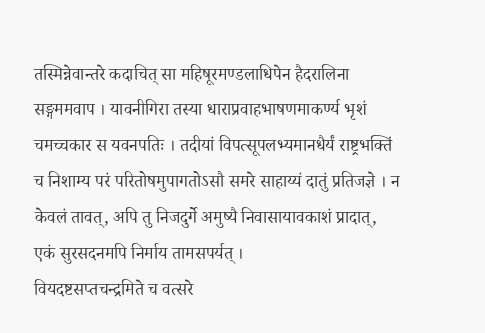तस्मिन्नेवान्तरे कदाचित् सा महिषूरमण्डलाधिपेन हैदरालिना सङ्गममवाप । यावनीगिरा तस्या धाराप्रवाहभाषणमाकर्ण्य भृशं चमच्चकार स यवनपतिः । तदीयां विपत्सूपलभ्यमानधैर्यं राष्ट्रभक्तिं च निशाम्य परं परितोषमुपागतोऽसौ समरे साहाय्यं दातुं प्रतिजज्ञे । न केवलं तावत्, अपि तु निजदुर्गे अमुष्यै निवासायावकाशं प्रादात्, एकं सुरसदनमपि निर्माय तामसपर्यत् ।
वियदष्टसप्तचन्द्रमिते च वत्सरे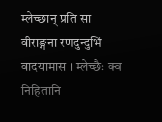म्लेच्छान् प्रति सा वीराङ्गना रणदुन्दुभिं वादयामास । म्लेच्छैः क्व निहितानि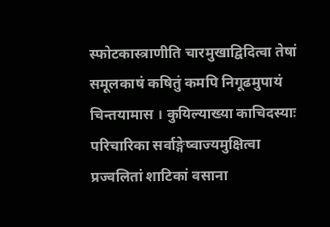स्फोटकास्त्राणीति चारमुखाद्विदित्वा तेषां समूलकाषं कषितुं कमपि निगूढमुपायं चिन्तयामास । कुयिल्याख्या काचिदस्याः परिचारिका सर्वाङ्गेष्वाज्यमुक्षित्वा प्रज्वलितां शाटिकां वसाना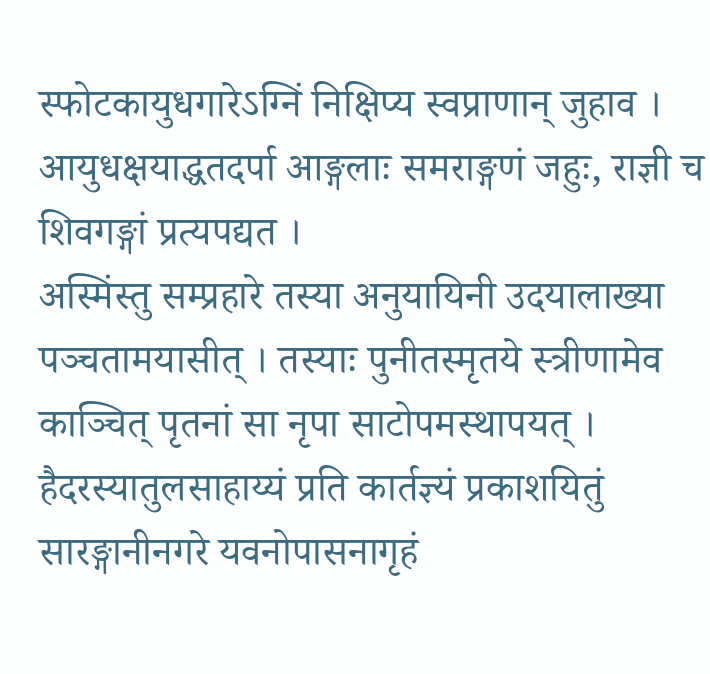स्फोटकायुधगारेऽग्निं निक्षिप्य स्वप्राणान् जुहाव । आयुधक्षयाद्धतदर्पा आङ्गलाः समराङ्गणं जहुः, राज्ञी च शिवगङ्गां प्रत्यपद्यत ।
अस्मिंस्तु सम्प्रहारे तस्या अनुयायिनी उदयालाख्या पञ्चतामयासीत् । तस्याः पुनीतस्मृतये स्त्रीणामेव काञ्चित् पृतनां सा नृपा साटोपमस्थापयत् । हैदरस्यातुलसाहाय्यं प्रति कार्तज्ञ्यं प्रकाशयितुं सारङ्गानीनगरे यवनोपासनागृहं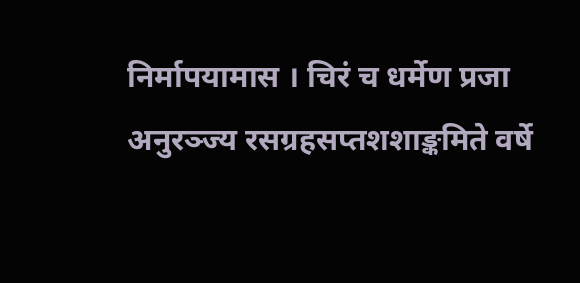निर्मापयामास । चिरं च धर्मेण प्रजा अनुरञ्ज्य रसग्रहसप्तशशाङ्कमिते वर्षे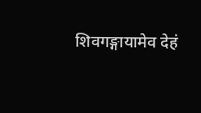शिवगङ्गायामेव देहं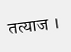तत्याज ।